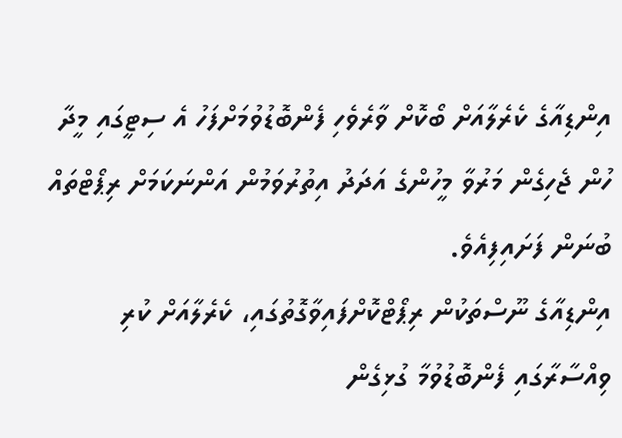އިންޑިއާގެ ކެރެލާއަށް ބޯކޮށް ވާރެވެހި ފެންބޮޑުވުމަށްފަހު އެ ސިޓީގައި މީދާ ހުން ޖެހިގެން މަރުވާ މީހުންގެ އަދަދު އިތުރުވަމުން އަންނަކަމަށް ރިޕޯޓްތައް ބުނަން ފަށައިފިއެވެ.
އިންޑިއާގެ ނޫސްތަކުން ރިޕޯޓްކޮށްފައިވާގޮތުގައި، ކެރެލާއަށް ކުރި ވިއްސާރާގައި ފެންބޮޑުވުމާ ގުޅިގެން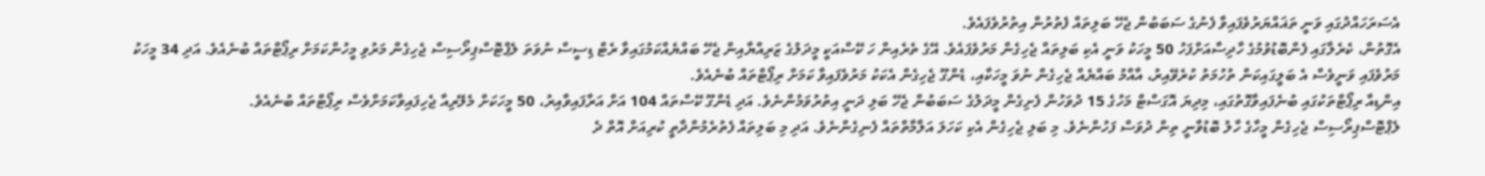އެސަރަހައްދުގައި ވަނީ ތަޣައްޔަރުވެފައިވާ ފެނުގެ ސަބަބުން ޖެހޭ ބަލިތައް ފެތުރުން އިތުރުވެފައެވެ.
އެގޮތުން، ކެރެލާގައި ފެންބޮޑުވުމުގެ ހާދިސާއަށްފަހު 50 މީހަކު ވަނީ އެކި ބަލިތައް ޖެހިގެން މަރުވެފައެވެ. އޭގެ ތެރެއިން ހަ ކޭސްއަކީ މީދަލުގެ ޒަރިއްޔާއިން ޖެހޭ ބައްޔެއްކަމުގައިވާ ރެޓް ޑިސީސް ނުވަތަ ލެޕްޓޮސްޕިރޯސިސް ޖެހިގެން މަރުވި މީހުންކަމަށް ރިޕޯޓްތައް ބުނެއެވެ. އަދި 34 މީހަކު މަރުވެފައި ވަނީވެސް އެ ބަލީގައިކަން ތުހުމަތު ކުރެވޭއިރު، އާއްމު ބައްޔެއް ޖެހިގެން ނުވަ މީހަކާއި، ޑެންގޫ ޖެހިގެން އެކަކު މަރުވެފައިވާ ކަމަށް ރިޕޯޓްތައް ބުނެއެވެ.
އިންޑިއާ ރިޕޯޓްތަކުގައި ބުނެފައިވާގޮތުގައި، މިދިޔަ އޮގަސްޓް މަހުގެ 15 ދުވަހުން ފެށިގެން މީދަލުގެ ސަބަބުން ޖެހޭ ބަލި ދަނީ އިތުރުވަމުންނެވެ. އަދި ޑެންގޫ ކޭސްތައް 104 އަށް އަރާފައިވާއިރު، 50 މީހަކަށް މެލޭރިއާ ޖެހިފައިވާކަމަށްވެސް ރިޕޯޓްތައް ބުނެއެވެ.
ލެޕްޓޮސްޕިރޯސިސް ޖެހިގެން މީހާގެ ހާލު ބޮޑުވާނީ ތިން ދުވަސް ފަހުންނެވެ. މި ބަލި ޖެހިގެން އެކި ކަހަލަ އަލާމާތްތައް ފެނިގެންނެވެ. އަދި މި ބަލިތައް ފެތުރެމުންދާތީ ކުރިއަށް އޮތް ދެ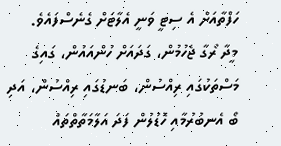ހަފްތާއަށް އެ ސިޓީ ވަނީ އެލާޓަށް ގެނެސްފައެވެ.
މީދާ ރޯގާ ޖެހުމުން، ގަދައަށް ހުންއައުން، ގައިގެ މަސްތަކުގައި ރިއްސުން، ބަނޑުގައި ރިއްސުން، އަދި ބޯ އެނބުރުމާއި ހޮޑުލުން ފަދަ އަލާމަތާތްތައް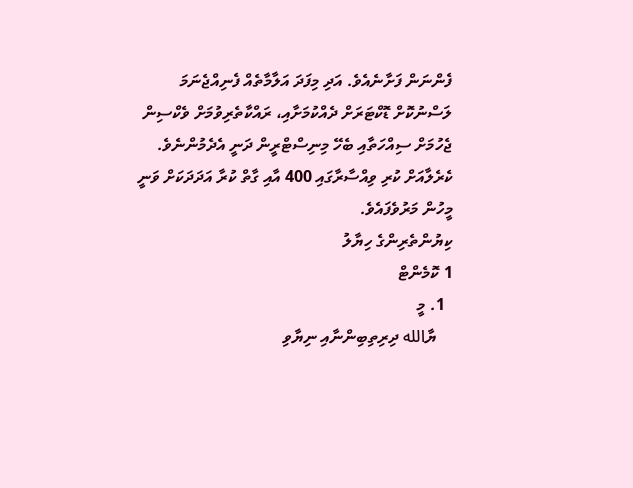ފެންނަން ފަށާނެއެވެ. އަދި މިފަދަ އަލާމާތެއް ފެނިއްޖެނަމަ ލަސްނުކޮށް ޑޮކްޓަރަށް ދެއްކުމަށާއި، ރައްކާތެރިވުމަށް ވެކްސިން ޖެހުމަށް ސިއްހަތާއި ބެހޭ މިނިސްޓްރީން ދަނީ އެދެމުންނެވެ.
ކެރެލާއަށް ކުރި ވިއްސާރާގައި 400 އާއި ގާތް ކުރާ އަދަދަކަށް ވަނީ މީހުން މަރުވެފައެވެ.
ކިޔުންތެރިންގެ ހިޔާލު
1 ކޮމެންޓް
  1. މީ
    ޔާالله ދިރިތިބިންނާއި ނިޔާވި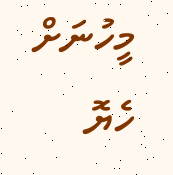މީހުނަށް ހެޔޮ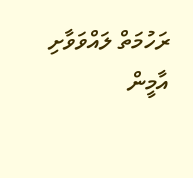ރަހުމަތް ލައްވަވާށި އާމީން